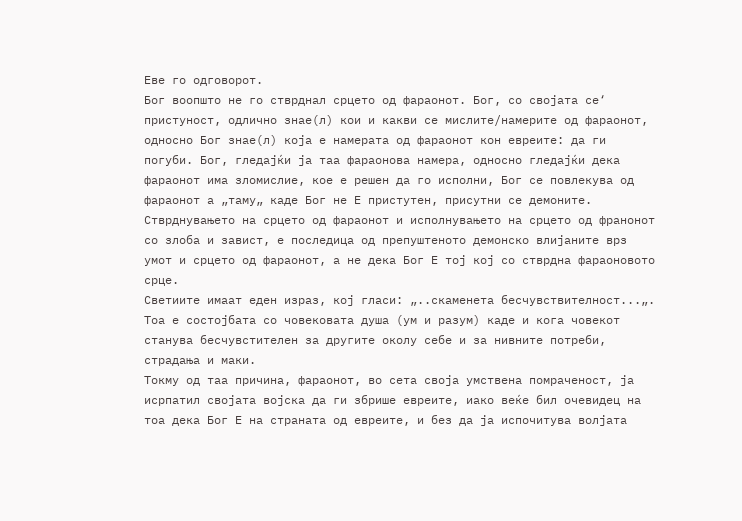Еве го одговорот.
Бог воопшто не го стврднал срцето од фараонот. Бог, со својата се‘ пристуност, одлично знае(л) кои и какви се мислите/намерите од фараонот, односно Бог знае(л) која е намерата од фараонот кон евреите: да ги погуби. Бог, гледајќи ја таа фараонова намера, односно гледајќи дека фараонот има зломислие, кое е решен да го исполни, Бог се повлекува од фараонот а „таму„ каде Бог не Е пристутен, присутни се демоните. Стврднувањето на срцето од фараонот и исполнувањето на срцето од франонот со злоба и завист, е последица од препуштеното демонско влијаните врз умот и срцето од фараонот, а не дека Бог Е тој кој со стврдна фараоновото срце.
Светиите имаат еден израз, кој гласи: „..скаменета бесчувствителност...„. Тоа е состојбата со човековата душа (ум и разум) каде и кога човекот станува бесчувстителен за другите околу себе и за нивните потреби, страдања и маки.
Токму од таа причина, фараонот, во сета своја умствена помраченост, ја исрпатил својата војска да ги збрише евреите, иако веќе бил очевидец на тоа дека Бог Е на страната од евреите, и без да ја испочитува волјата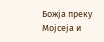Божја преку Мојсеја и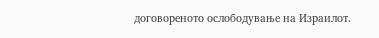договореното ослободување на Израилот.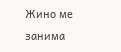Жино ме занима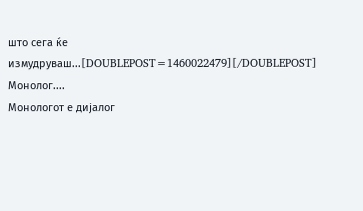што сега ќе измудруваш...[DOUBLEPOST=1460022479][/DOUBLEPOST]
Монолог....
Монологот е дијалог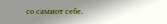со самиот себе.